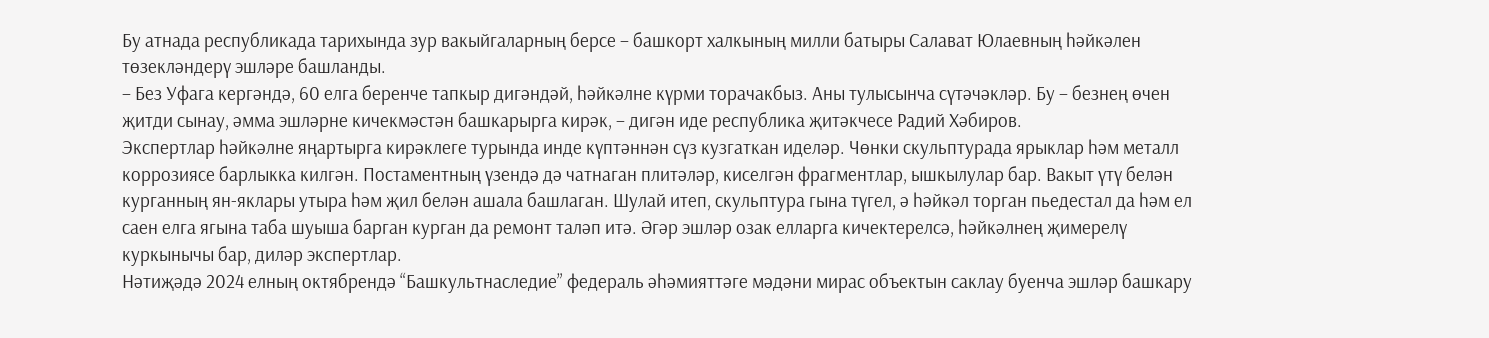Бу атнада республикада тарихында зур вакыйгаларның берсе – башкорт халкының милли батыры Салават Юлаевның һәйкәлен төзекләндерү эшләре башланды.
– Без Уфага кергәндә, 60 елга беренче тапкыр дигәндәй, һәйкәлне күрми торачакбыз. Аны тулысынча сүтәчәкләр. Бу – безнең өчен җитди сынау, әмма эшләрне кичекмәстән башкарырга кирәк, – дигән иде республика җитәкчесе Радий Хәбиров.
Экспертлар һәйкәлне яңартырга кирәклеге турында инде күптәннән сүз кузгаткан иделәр. Чөнки скульптурада ярыклар һәм металл коррозиясе барлыкка килгән. Постаментның үзендә дә чатнаган плитәләр, киселгән фрагментлар, ышкылулар бар. Вакыт үтү белән курганның ян-яклары утыра һәм җил белән ашала башлаган. Шулай итеп, скульптура гына түгел, ә һәйкәл торган пьедестал да һәм ел саен елга ягына таба шуыша барган курган да ремонт таләп итә. Әгәр эшләр озак елларга кичектерелсә, һәйкәлнең җимерелү куркынычы бар, диләр экспертлар.
Нәтиҗәдә 2024 елның октябрендә “Башкультнаследие” федераль әһәмияттәге мәдәни мирас объектын саклау буенча эшләр башкару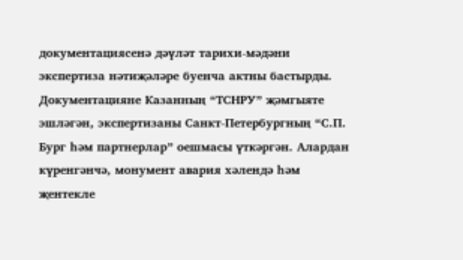документациясенә дәүләт тарихи-мәдәни экспертиза нәтиҗәләре буенча актны бастырды. Документацияне Казанның “ТСНРУ” җәмгыяте эшләгән, экспертизаны Санкт-Петербургның “С.П. Бург һәм партнерлар” оешмасы үткәргән. Алардан күренгәнчә, монумент авария хәлендә һәм җентекле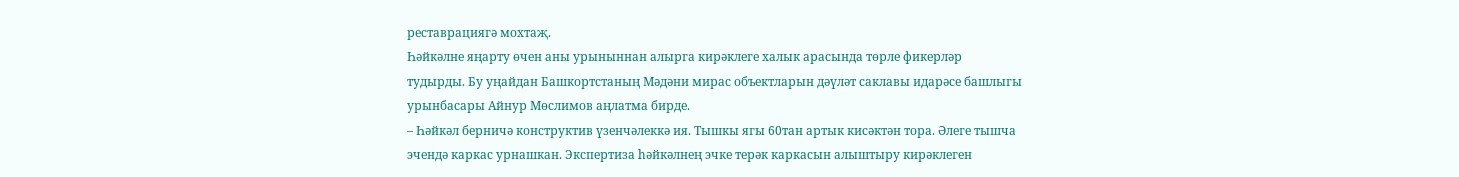реставрациягә мохтаҗ.
Һәйкәлне яңарту өчен аны урыныннан алырга кирәклеге халык арасында төрле фикерләр тудырды. Бу уңайдан Башкортстаның Мәдәни мирас объектларын дәүләт саклавы идарәсе башлыгы урынбасары Айнур Мөслимов аңлатма бирде.
– Һәйкәл берничә конструктив үзенчәлеккә ия. Тышкы ягы 60тан артык кисәктән тора. Әлеге тышча эчендә каркас урнашкан. Экспертиза һәйкәлнең эчке терәк каркасын алыштыру кирәклеген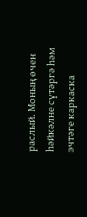раслый. Моның өчен һәйкәлне сүтәргә һәм эчтәге каркаска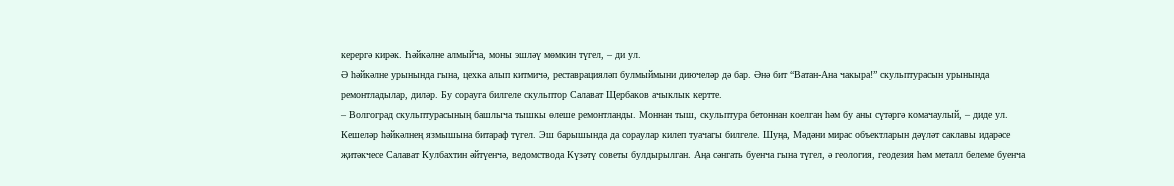керергә кирәк. Һәйкәлне алмыйча, моны эшләү мөмкин түгел, – ди ул.
Ә һәйкәлне урынында гына, цехка алып китмичә, реставрацияләп булмыймыни диючеләр дә бар. Әнә бит “Ватан-Ана чакыра!” скульптурасын урынында ремонтладылар, диләр. Бу сорауга билгеле скульптор Салават Щербаков ачыклык кертте.
– Волгоград скульптурасының башлыча тышкы өлеше ремонтланды. Моннан тыш, скульптура бетоннан коелган һәм бу аны сүтәргә комачаулый, – диде ул.
Кешеләр һәйкәлнең язмышына битараф түгел. Эш барышында да сораулар килеп туачагы билгеле. Шуңа, Мәдәни мирас объектларын дәүләт саклавы идарәсе җитәкчесе Салават Кулбахтин әйтүенчә, ведомствода Күзәтү советы булдырылган. Аңа сәнгать буенча гына түгел, ә геология, геодезия һәм металл белеме буенча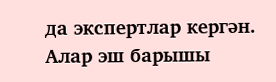да экспертлар кергән. Алар эш барышы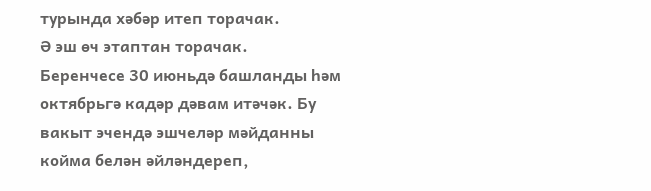турында хәбәр итеп торачак.
Ә эш өч этаптан торачак.
Беренчесе 30 июньдә башланды һәм октябрьгә кадәр дәвам итәчәк. Бу вакыт эчендә эшчеләр мәйданны койма белән әйләндереп,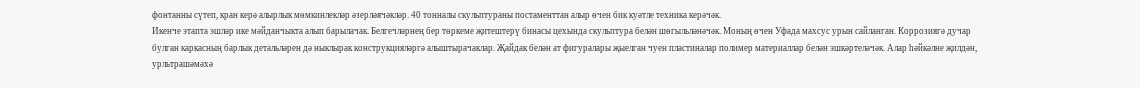фонтанны сүтеп, кран керә алырлык мөмкинлекләр әзерләячәкләр. 40 тонналы скульптураны постаменттан алыр өчен бик куәтле техника керәчәк.
Икенче этапта эшләр ике мәйданчыкта алып барылачак. Белгечләрнең бер төркеме җитештерү бинасы цехында скульптура белән шөгыльләнәчәк. Моның өчен Уфада махсус урын сайланган. Коррозиягә дучар булган каркасның барлык детальләрен дә ныклырак конструкцияләргә алыштырачаклар. Җайдак белән ат фигуралары җыелган чуен пластиналар полимер материаллар белән эшкәртеләчәк. Алар һәйкәлне җилдән, урльтрашәмәхә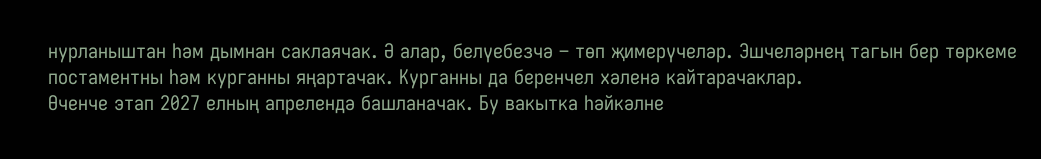нурланыштан һәм дымнан саклаячак. Ә алар, белүебезчә – төп җимерүчеләр. Эшчеләрнең тагын бер төркеме постаментны һәм курганны яңартачак. Курганны да беренчел хәленә кайтарачаклар.
Өченче этап 2027 елның апрелендә башланачак. Бу вакытка һәйкәлне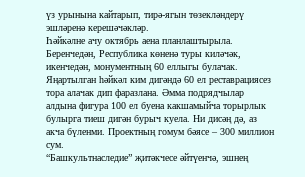үз урынына кайтарып, тирә-ягын төзекләндерү эшләренә керешәчәкләр.
Һәйкәлне ачу октябрь аена планлаштырыла. Беренчедән, Республика көненә туры киләчәк, икенчедән, монументның 60 еллыгы булачак.
Яңартылган һәйкәл ким дигәндә 60 ел реставрациясез тора алачак дип фаразлана. Әмма подрядчылар алдына фигура 100 ел буена какшамыйча торырлык булырга тиеш дигән бурыч куела. Ни дисәң дә, аз акча бүленми. Проектның гомум бәясе – 300 миллион сум.
“Башкультнаследие” җитәкчесе әйтүенчә, эшнең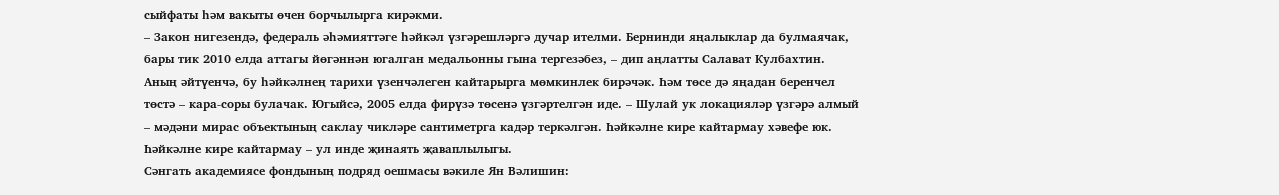сыйфаты һәм вакыты өчен борчылырга кирәкми.
– Закон нигезендә, федераль әһәмияттәге һәйкәл үзгәрешләргә дучар ителми. Бернинди яңалыклар да булмаячак, бары тик 2010 елда аттагы йөгәннән югалган медальонны гына тергезәбез, – дип аңлатты Салават Кулбахтин. Аның әйтүенчә, бу һәйкәлнең тарихи үзенчәлеген кайтарырга мөмкинлек бирәчәк. Һәм төсе дә яңадан беренчел төстә – кара-соры булачак. Югыйсә, 2005 елда фирүзә төсенә үзгәртелгән иде. – Шулай ук локацияләр үзгәрә алмый – мәдәни мирас объектының саклау чикләре сантиметрга кадәр теркәлгән. Һәйкәлне кире кайтармау хәвефе юк. Һәйкәлне кире кайтармау – ул инде җинаять җаваплылыгы.
Сәнгать академиясе фондының подряд оешмасы вәкиле Ян Вәлишин: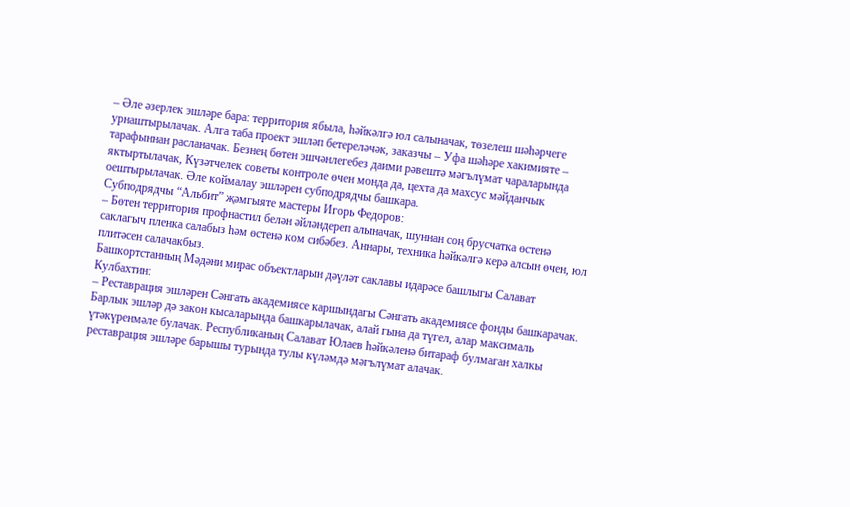– Әле әзерлек эшләре бара: территория ябыла, һәйкәлгә юл салыначак, төзелеш шәһәрчеге урнаштырылачак. Алга таба проект эшләп бетереләчәк, заказчы – Уфа шәһәре хакимияте – тарафыннан расланачак. Безнең бөтен эшчәнлегебез даими рәвештә мәгълүмат чараларында яктыртылачак, Күзәтчелек советы контроле өчен монда да, цехта да махсус мәйданчык оештырылачак. Әле коймалау эшләрен субподрядчы башкара.
Субподрядчы “Альбит” җәмгыяте мастеры Игорь Федоров:
– Бөтен территория профнастил белән әйләндереп алыначак, шуннан соң брусчатка өстенә саклагыч пленка салабыз һәм өстенә ком сибәбез. Аннары, техника һәйкәлгә керә алсын өчен, юл плитәсен салачакбыз.
Башкортстанның Мәдәни мирас объектларын дәүләт саклавы идарәсе башлыгы Салават Кулбахтин:
– Реставрация эшләрен Сәнгать академиясе каршындагы Сәнгать академиясе фонды башкарачак. Барлык эшләр дә закон кысаларында башкарылачак, алай гына да түгел, алар максималь үтәкүренмәле булачак. Республиканың Салават Юлаев һәйкәленә битараф булмаган халкы реставрация эшләре барышы турында тулы күләмдә мәгълүмат алачак.